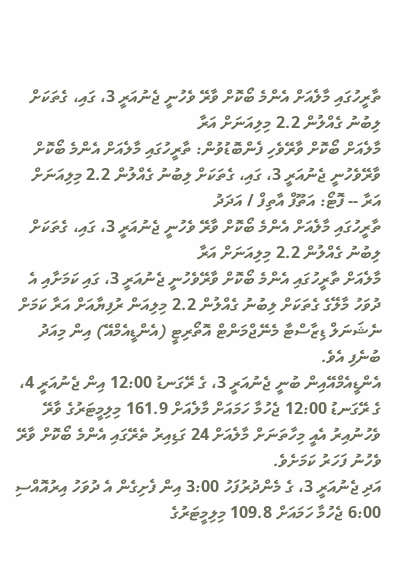ތާރީހުގައި މާލެއަށް އެންމެ ބޯކޮށް ވާރޭ ވެހުނީ ޖެނުއަރީ 3، ގައި، ގެތަކަށް ލިބުނު ގެއްލުން 2.2 މިލިއަނަށް އަރާ
މާލެއަށް ބޯކޮށް ވާރޭވެހި ފެންބޮޑުވުން: ތާރީހުގައި މާލެއަށް އެންމެ ބޯކޮށް ވާރޭވެހުނީ ޖެނުއަރީ 3، ގައި، ގެތަކަށް ލިބުނު ގެއްލުން 2.2 މިލިއަނަށް އަރާ -- ފޮޓޯ: އަތޫފް އާތިފް / އަދަދު
ތާރީހުގައި މާލެއަށް އެންމެ ބޯކޮށް ވާރޭ ވެހުނީ ޖެނުއަރީ 3، ގައި، ގެތަކަށް ލިބުނު ގެއްލުން 2.2 މިލިއަނަށް އަރާ
މާލެއަށް ތާރީހުގައި އެންމެ ބޯކޮށް ވާރޭވެހުނީ ޖެނުއަރީ 3، ގައި ކަމަށާއި އެ ދުވަހު މާލޭގެ ގެތަކަށް ލިބުނު ގެއްލުން 2.2 މިލިއަން ރުފިޔާއަށް އަރާ ކަމަށް ނެޝަނަލް ޑިޒާސްޓާ މެނޭޖްމަންޓް އޮތޯރިޓީ (އެންޑީއެމްއޭ) އިން މިއަދު ބުނެފި އެވެ.
އެންޑީއެމްއޭއިން ބުނީ ޖެނުއަރީ 3، ގެ ރޭގަނޑު 12:00 އިން ޖެނުއަރީ 4، ގެ ރޭގަނޑު 12:00 ޖެހުމާ ހަމައަށް މާލެއަށް 161.9 މިލިމީޓަރުގެ ވާރޭ ވެހުނުއިރު އެއީ މިހާތަނަށް މާލެއަށް 24 ގަޑިއިރު ތެރޭގައި އެންމެ ބޯކޮށް ވާރޭ ވެހުނު ފަހަރު ކަމަށެވެ.
އަދި ޖެނުއަރީ 3، ގެ މެންދުރުފަހު 3:00 އިން ފެށިގެން އެ ދުވަހު އިރުއޮއްސި 6:00 ޖެހުމާ ހަމައަށް 109.8 މިލިމީޓަރުގެ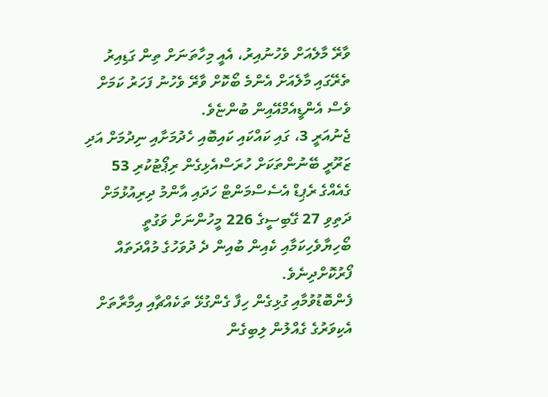ވާރޭ މާލެއަށް ވެހުނުއިރު، އެއީ މިހާތަނަށް ތިން ގަޑިއިރު ތެރޭގައި މާލެއަށް އެންމެ ބޯކޮށް ވާރޭ ވެހުނު ފަހަރު ކަމަށް ވެސް އެންޑީއެމްއޭއިން ބުންޏެވެ.
ޖެނުއަރީ 3، ގައި ކައްކައި ކައިބޮއި ހެދުމަށާއި ނިދުމަށް އަދި ޒަރޫރީ ބޭނުންތަކަށް ހުރަސްއެޅިގެން ރިޕޯޓުކުރި 53 ގެއެއްގެ ރެޕިޑް އެސެސްމަންޓް ހަދައި އާންމު ދިރިއުޅުމަށް ދަތިވި 27 ގޭބިސީގެ 226 މީހުންނަށް ވަގުތީ ބޯހިޔާވެހިކަމާއި ކެއިން ބުއިން ދެ ދުވަހުގެ މުއްދަތައް ފޯރުކޮށްދިނެވެ.
ފެންބޮޑުވުމާއި ގުޅިގެން ހިފާ ގެންގުޅޭ ތަކެއްޗާއި އިމާރާތަށް އެކިވަރުގެ ގެއްލުން ލިބިގެން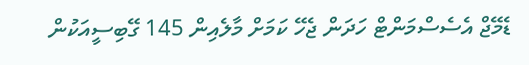ޑެމޭޖް އެސެސްމަންޓް ހަދަން ޖެހޭ ކަމަށް މާލެއިން 145 ގޭބިސީއަކުން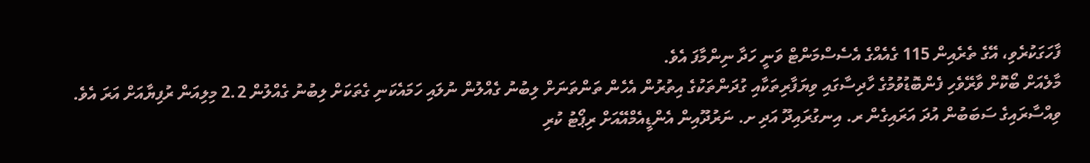ފާހަގަކުރެވި، އޭގެ ތެރެއިން 115 ގެއެއްގެ އެސެސްމަންޓް ވަނީ ހަދާ ނިންމާފަ އެވެ.
މާލެއަށް ބޯކޮށް ވާރޭވެހި ފެންބޮޑުވުމުގެ ހާދިސާގައި ވިޔަފާރިތަކާއި ގުދަންތަކުގެ އިތުރުން އެހެން ތަންތަނަށް ލިބުނު ގެއްލުން ނުލައި ހަމައެކަނި ގެތަކަށް ލިބުނު ގެއްލުން 2.2 މިލިއަން ރުފިޔާއަށް އަރަ އެވެ.
ވިއްސާރައިގެ ސަބަބުން އުދަ އަރައިގެން ރ. އިނގުރައިދޫ އަދި ށ. ނަރުދޫއިން އެންޑީއެމްއޭއަށް ރިޕޯޓު ކުރި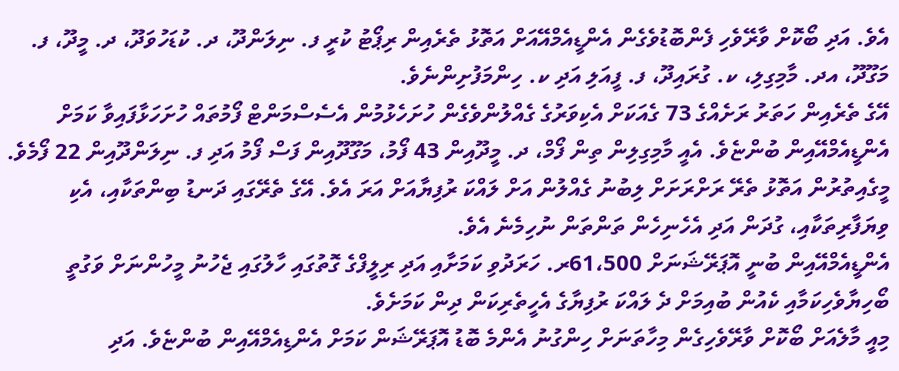އެވެ. އަދި ބޯކޮށް ވާރޭވެހި ފެންބޮޑުވެގެން އެންޑީއެމްއޭއަށް އަތޮޅު ތެރެއިން ރިޕޯޓު ކުރީ ފ. ނިލަންދޫ، ދ. ކުޑަހުވަދޫ، ދ. މީދޫ، ފ. މަގޫދޫ، އދ. މާމިގިލި، ކ. ގުރައިދޫ، ފ. ފީއަލި އަދި ކ. ހިންމަފުށިންނެވެ.
އޭގެ ތެރެއިން ހަތަރު ރަށެއްގެ 73 ގެއަކަށް އެކިވަރުގެ ގެއްލުންވެގެން ހުށަހެޅުމުން އެސެސްމަންޓް ފޯމުތައް ހުށަހަޅާފައިވާ ކަމަށް އެންޑީއެމްއޭއިން ބުންޏެވެ. އެއީ މާމިގިލިން ތިން ފޯމް، ދ. މީދޫއިން 43 ފޯމު، މަގޫދޫއިން ފަސް ފޯމު އަދި ފ. ނިލަންދޫއިން 22 ފޯމެވެ.
މީގެއިތުރުން އަތޮޅު ތެރޭ ރަށްރަށަށް ލިބުނު ގެއްލުން އަށް ލައްކަ ރުފިޔާއަށް އަރަ އެވެ. އޭގެ ތެރޭގައި ދަނޑު ބިންތަކާއި، އެކި ވިޔަފާރިތަކާއި، ގުދަން އަދި އެހެނިހެން ތަންތަން ނުހިމެނެ އެވެ.
އެންޑީއެމްއޭއިން ބުނީ އޮޕަރޭޝަނަށް 61،500ރ. ހަރަދުވި ކަމަށާއި އަދި ރިލީފްގެ ގޮތުގައި ހާލުގައި ޖެހުނު މީހުންނަށް ވަގުތީ ބޯހިޔާވެހިކަމާއި ކެއުން ބުއިމަށް ދެ ލައްކަ ރުފިޔާގެ އެހީތެރިކަން ދިން ކަމަށެވެ.
މިއީ މާލެއަށް ބޯކޮށް ވާރޭވެހިގެން މިހާތަނަށް ހިންގުނު އެންމެ ބޮޑު އޮޕަރޭޝަން ކަމަށް އެންޑިއެމްއޭއިން ބުންޏެވެ. އަދި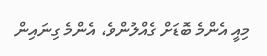މިއީ އެންމެ ބޮޑަށް ގެއްލުންވެ، އެންމެ ގިނައިން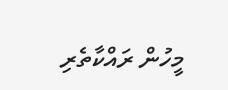މީހުން ރައްކާތެރި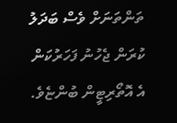ތަންތަނަށް ވެސް ބަދަލު ކުރަން ޖެހުނު ފަހަރުކަން އެ އޮތޯރިޓީން ބުންޏެވެ.